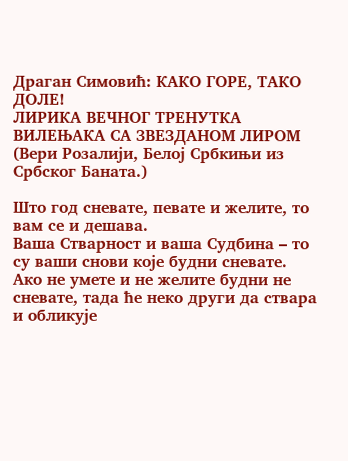Драган Симовић: КАКО ГОРЕ, ТАКО ДОЛЕ!
ЛИРИКА ВЕЧНОГ ТРЕНУТКА
ВИЛЕЊАКА СА ЗВЕЗДАНОМ ЛИРОМ
(Вери Розалији, Белој Србкињи из Србског Баната.)

Што год сневате, певате и желите, то вам се и дешава.
Ваша Стварност и ваша Судбина – то су ваши снови које будни сневате.
Ако не умете и не желите будни не сневате, тада ће неко други да ствара и обликује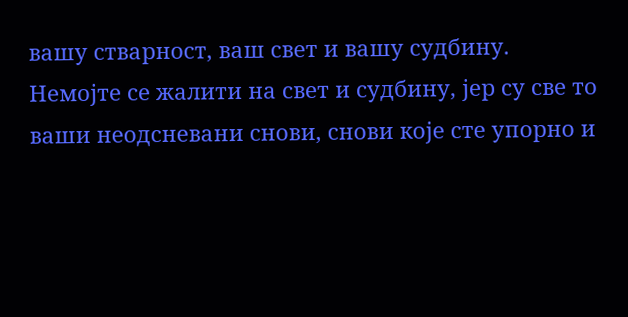вашу стварност, ваш свет и вашу судбину.
Немојте се жалити на свет и судбину, јер су све то ваши неодсневани снови, снови које сте упорно и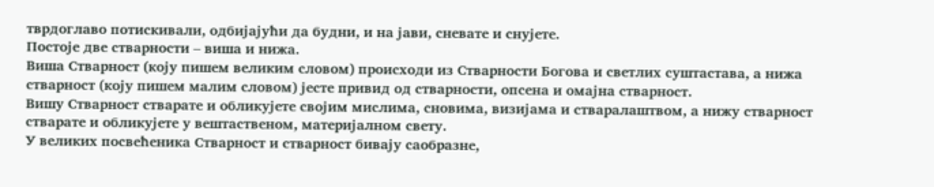тврдоглаво потискивали, одбијајући да будни, и на јави, сневате и снујете.
Постоје две стварности – виша и нижа.
Виша Стварност (коју пишем великим словом) происходи из Стварности Богова и светлих суштастава, а нижа стварност (коју пишем малим словом) јесте привид од стварности, опсена и омајна стварност.
Вишу Стварност стварате и обликујете својим мислима, сновима, визијама и стваралаштвом, а нижу стварност стварате и обликујете у вештаственом, материјалном свету.
У великих посвећеника Стварност и стварност бивају саобразне,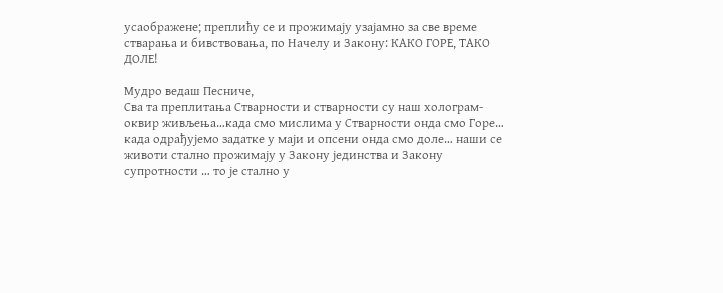усаображене; преплићу се и прожимају узајамно за све време стварања и бивствовања, по Начелу и Закону: КАКО ГОРЕ, ТАКО ДОЛЕ!

Мудро ведаш Песниче,
Сва та преплитања Стварности и стварности су наш холограм-оквир живљења…када смо мислима у Стварности онда смо Горе… када одрађујемо задатке у маји и опсени онда смо доле… наши се животи стално прожимају у Закону јединства и Закону супротности … то је стално у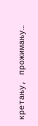кретању, прожимању…